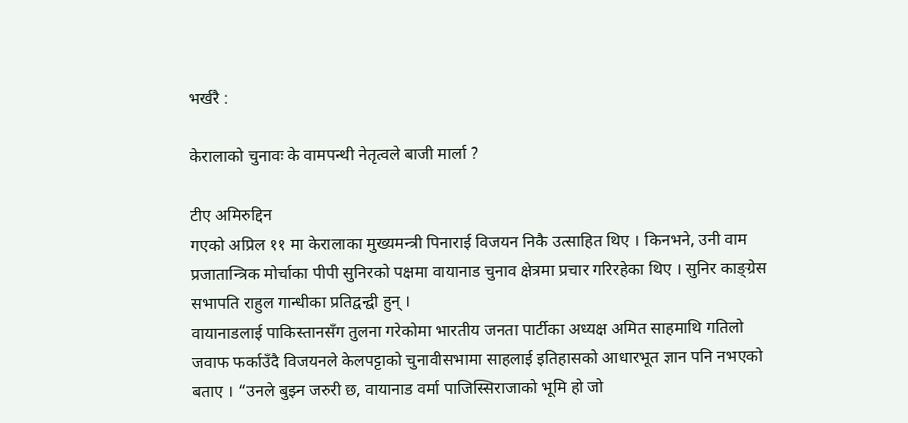भर्खरै :

केरालाको चुनावः के वामपन्थी नेतृत्वले बाजी मार्ला ?

टीए अमिरुद्दिन
गएको अप्रिल ११ मा केरालाका मुख्यमन्त्री पिनाराई विजयन निकै उत्साहित थिए । किनभने, उनी वाम प्रजातान्त्रिक मोर्चाका पीपी सुनिरको पक्षमा वायानाड चुनाव क्षेत्रमा प्रचार गरिरहेका थिए । सुनिर काङ्ग्रेस सभापति राहुल गान्धीका प्रतिद्वन्द्वी हुन् ।
वायानाडलाई पाकिस्तानसँग तुलना गरेकोमा भारतीय जनता पार्टीका अध्यक्ष अमित साहमाथि गतिलो जवाफ फर्काउँदै विजयनले केलपट्टाको चुनावीसभामा साहलाई इतिहासको आधारभूत ज्ञान पनि नभएको बताए । “उनले बुझ्न जरुरी छ, वायानाड वर्मा पाजिस्सिराजाको भूमि हो जो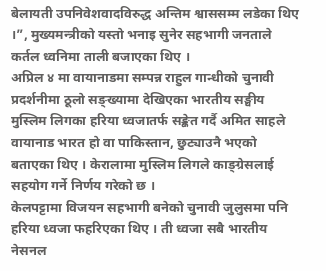बेलायती उपनिवेशवादविरुद्ध अन्तिम श्वाससम्म लडेका थिए ।”, मुख्यमन्त्रीको यस्तो भनाइ सुनेर सहभागी जनताले कर्तल ध्वनिमा ताली बजाएका थिए ।
अप्रिल ४ मा वायानाडमा सम्पन्न राहुल गान्धीको चुनावी प्रदर्शनीमा ठूलो सङ्ख्यामा देखिएका भारतीय सङ्घीय मुस्लिम लिगका हरिया ध्वजातर्फ सङ्केत गर्दै अमित साहले वायानाड भारत हो वा पाकिस्तान, छुट्याउनै भएको बताएका थिए । केरालामा मुस्लिम लिगले काङ्ग्रेसलाई सहयोग गर्ने निर्णय गरेको छ ।
केलपट्टामा विजयन सहभागी बनेको चुनावी जुलुसमा पनि हरिया ध्वजा फहरिएका थिए । ती ध्वजा सबै भारतीय नेसनल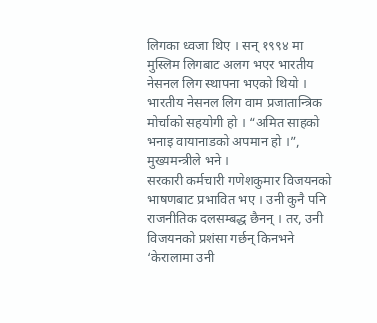लिगका ध्वजा थिए । सन् १९९४ मा मुस्लिम लिगबाट अलग भएर भारतीय नेसनल लिग स्थापना भएको थियो । भारतीय नेसनल लिग वाम प्रजातान्त्रिक मोर्चाको सहयोगी हो । “अमित साहको भनाइ वायानाडको अपमान हो ।”, मुख्यमन्त्रीले भने ।
सरकारी कर्मचारी गणेशकुमार विजयनको भाषणबाट प्रभावित भए । उनी कुनै पनि राजनीतिक दलसम्बद्ध छैनन् । तर, उनी विजयनको प्रशंसा गर्छन् किनभने ‘केरालामा उनी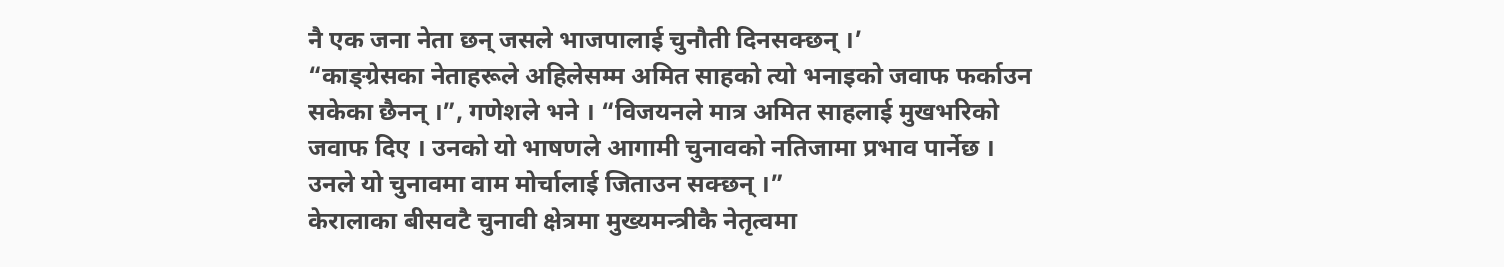नै एक जना नेता छन् जसले भाजपालाई चुनौती दिनसक्छन् ।’
“काङ्ग्रेसका नेताहरूले अहिलेसम्म अमित साहको त्यो भनाइको जवाफ फर्काउन सकेका छैनन् ।”, गणेशले भने । “विजयनले मात्र अमित साहलाई मुखभरिको जवाफ दिए । उनको यो भाषणले आगामी चुनावको नतिजामा प्रभाव पार्नेछ । उनले यो चुनावमा वाम मोर्चालाई जिताउन सक्छन् ।”
केरालाका बीसवटै चुनावी क्षेत्रमा मुख्यमन्त्रीकै नेतृत्वमा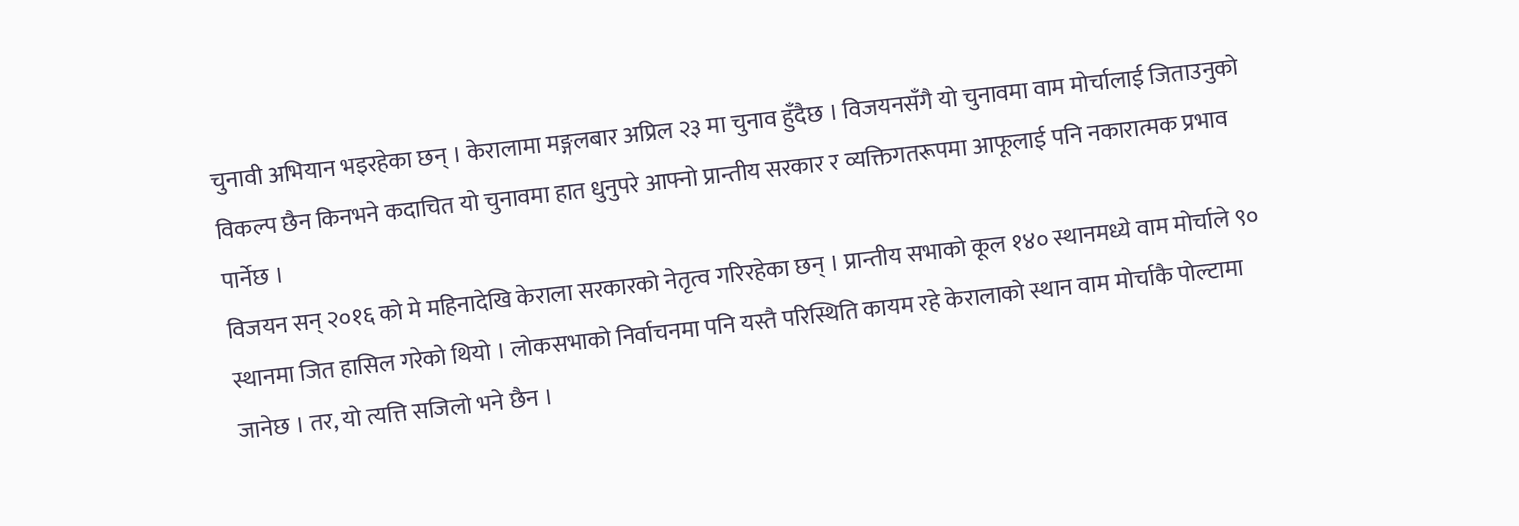चुनावी अभियान भइरहेका छन् । केरालामा मङ्गलबार अप्रिल २३ मा चुनाव हुँदैछ । विजयनसँगै यो चुनावमा वाम मोर्चालाई जिताउनुको विकल्प छैन किनभने कदाचित यो चुनावमा हात धुनुपरे आफ्नो प्रान्तीय सरकार र व्यक्तिगतरूपमा आफूलाई पनि नकारात्मक प्रभाव पार्नेछ ।
विजयन सन् २०१६ को मे महिनादेखि केराला सरकारको नेतृत्व गरिरहेका छन् । प्रान्तीय सभाको कूल १४० स्थानमध्ये वाम मोर्चाले ९० स्थानमा जित हासिल गरेको थियो । लोकसभाको निर्वाचनमा पनि यस्तै परिस्थिति कायम रहे केरालाको स्थान वाम मोर्चाकै पोल्टामा जानेछ । तर, यो त्यत्ति सजिलो भने छैन ।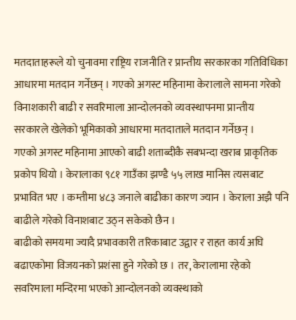मतदाताहरूले यो चुनावमा राष्ट्रिय राजनीति र प्रान्तीय सरकारका गतिविधिका आधारमा मतदान गर्नेछन् । गएको अगस्ट महिनामा केरालाले सामना गरेको विनाशकारी बाढी र सवरिमाला आन्दोलनको व्यवस्थापनमा प्रान्तीय सरकारले खेलेको भूमिकाको आधारमा मतदाताले मतदान गर्नेछन् ।
गएको अगस्ट महिनामा आएको बाढी शताब्दीकै सबभन्दा खराब प्राकृतिक प्रकोप थियो । केरालाका ९८१ गाउँका झण्डै ५५ लाख मानिस त्यसबाट प्रभावित भए । कम्तीमा ४८३ जनाले बाढीका कारण ज्यान । केराला अझै पनि बाढीले गरेको विनाशबाट उठ्न सकेको छैन ।
बाढीको समयमा ज्यादै प्रभावकारी तरिकाबाट उद्वार र राहत कार्य अघि बढाएकोमा विजयनको प्रशंसा हुने गरेको छ । तर, केरालामा रहेको सवरिमाला मन्दिरमा भएको आन्दोलनको व्यवस्थाको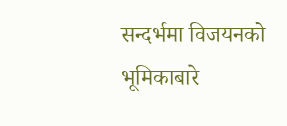सन्दर्भमा विजयनको भूमिकाबारे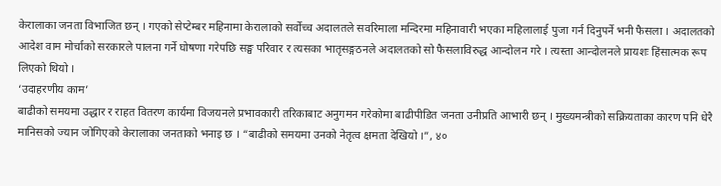केरालाका जनता विभाजित छन् । गएको सेप्टेम्बर महिनामा केरालाको सर्वोच्च अदालतले सवरिमाला मन्दिरमा महिनावारी भएका महिलालाई पुजा गर्न दिनुपर्ने भनी फैसला । अदालतको आदेश वाम मोर्चाको सरकारले पालना गर्ने घोषणा गरेपछि सङ्घ परिवार र त्यसका भातृसङ्गठनले अदालतको सो फैसलाविरुद्ध आन्दोलन गरे । त्यस्ता आन्दोलनले प्रायशः हिंसात्मक रूप लिएको थियो ।
‘उदाहरणीय काम’
बाढीको समयमा उद्धार र राहत वितरण कार्यमा विजयनले प्रभावकारी तरिकाबाट अनुगमन गरेकोमा बाढीपीडित जनता उनीप्रति आभारी छन् । मुख्यमन्त्रीको सक्रियताका कारण पनि धेरै मानिसको ज्यान जोगिएको केरालाका जनताको भनाइ छ । “बाढीको समयमा उनको नेतृत्व क्षमता देखियो ।”, ४०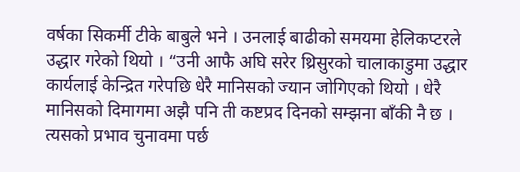वर्षका सिकर्मी टीके बाबुले भने । उनलाई बाढीको समयमा हेलिकप्टरले उद्धार गरेको थियो । “उनी आफै अघि सरेर थ्रिसुरको चालाकाडुमा उद्धार कार्यलाई केन्द्रित गरेपछि धेरै मानिसको ज्यान जोगिएको थियो । धेरै मानिसको दिमागमा अझै पनि ती कष्टप्रद दिनको सम्झना बाँकी नै छ । त्यसको प्रभाव चुनावमा पर्छ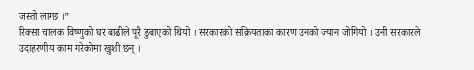जस्तो लाग्छ ।”
रिक्सा चालक विष्णुको घर बाढीले पूरै डुबाएको थियो । सरकारको सक्रियताका कारण उनको ज्यान जोगियो । उनी सरकारले उदाहरणीय काम गरेकोमा खुशी छन् ।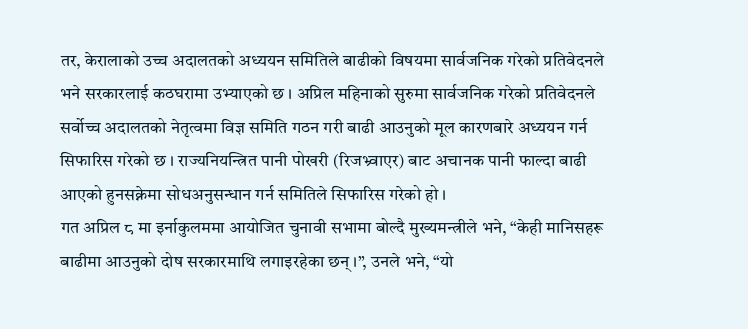तर, केरालाको उच्च अदालतको अध्ययन समितिले बाढीको विषयमा सार्वजनिक गरेको प्रतिवेदनले भने सरकारलाई कठघरामा उभ्याएको छ । अप्रिल महिनाको सुरुमा सार्वजनिक गरेको प्रतिवेदनले सर्वोच्च अदालतको नेतृत्वमा विज्ञ समिति गठन गरी बाढी आउनुको मूल कारणबारे अध्ययन गर्न सिफारिस गरेको छ । राज्यनियन्त्रित पानी पोखरी (रिजभ्र्वाएर) बाट अचानक पानी फाल्दा बाढी आएको हुनसक्नेमा सोधअनुसन्धान गर्न समितिले सिफारिस गरेको हो ।
गत अप्रिल ८ मा इर्नाकुलममा आयोजित चुनावी सभामा बोल्दै मुख्यमन्त्रीले भने, “केही मानिसहरू बाढीमा आउनुको दोष सरकारमाथि लगाइरहेका छन् ।”, उनले भने, “यो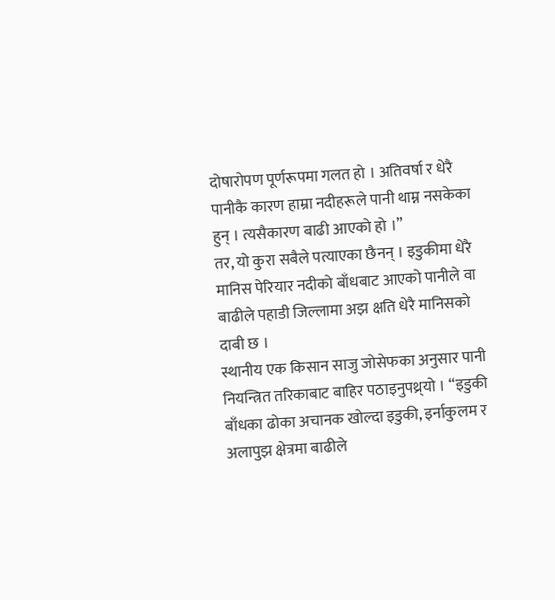दोषारोपण पूर्णरूपमा गलत हो । अतिवर्षा र धेरै पानीकै कारण हाम्रा नदीहरूले पानी थाम्न नसकेका हुन् । त्यसैकारण बाढी आएको हो ।”
तर, यो कुरा सबैले पत्याएका छैनन् । इडुकीमा धेरै मानिस पेरियार नदीको बाँधबाट आएको पानीले वा बाढीले पहाडी जिल्लामा अझ क्षति धेरै मानिसको दाबी छ ।
स्थानीय एक किसान साजु जोसेफका अनुसार पानी नियन्त्रित तरिकाबाट बाहिर पठाइनुपथ्र्यो । “इडुकी बाँधका ढोका अचानक खोल्दा इडुकी, इर्नाकुलम र अलापुझ क्षेत्रमा बाढीले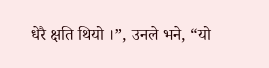धेरै क्षति थियो ।”, उनले भने, “यो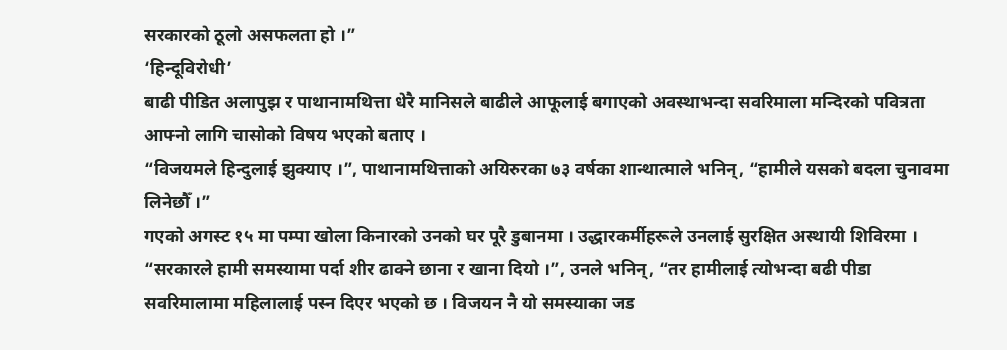सरकारको ठूलो असफलता हो ।”
‘हिन्दूविरोधी’
बाढी पीडित अलापुझ र पाथानामथित्ता धेरै मानिसले बाढीले आफूलाई बगाएको अवस्थाभन्दा सवरिमाला मन्दिरको पवित्रता आफ्नो लागि चासोको विषय भएको बताए ।
“विजयमले हिन्दुलाई झुक्याए ।”, पाथानामथित्ताको अयिरुरका ७३ वर्षका शान्थात्माले भनिन्, “हामीले यसको बदला चुनावमा लिनेछौँ ।”
गएको अगस्ट १५ मा पम्पा खोला किनारको उनको घर पूरै डुबानमा । उद्धारकर्मीहरूले उनलाई सुरक्षित अस्थायी शिविरमा । “सरकारले हामी समस्यामा पर्दा शीर ढाक्ने छाना र खाना दियो ।”, उनले भनिन्, “तर हामीलाई त्योभन्दा बढी पीडा सवरिमालामा महिलालाई पस्न दिएर भएको छ । विजयन नै यो समस्याका जड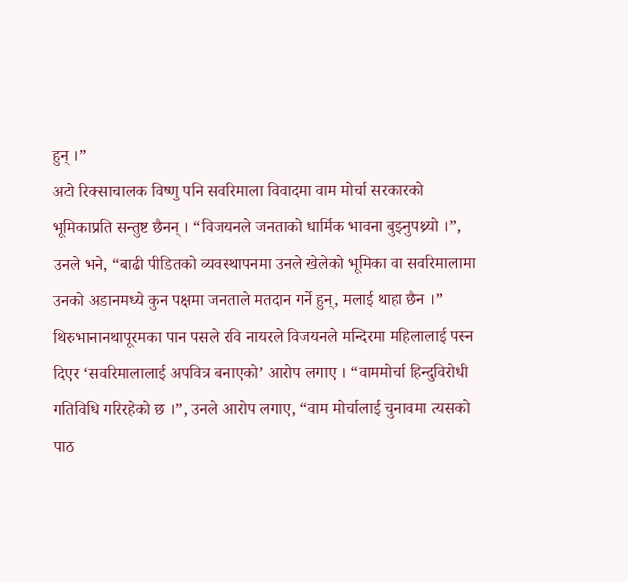हुन् ।”
अटो रिक्साचालक विष्णु पनि सवरिमाला विवादमा वाम मोर्चा सरकारको भूमिकाप्रति सन्तुष्ट छैनन् । “विजयनले जनताको धार्मिक भावना बुझ्नुपथ्र्यो ।”, उनले भने, “बाढी पीडितको व्यवस्थापनमा उनले खेलेको भूमिका वा सवरिमालामा उनको अडानमध्ये कुन पक्षमा जनताले मतदान गर्ने हुन्, मलाई थाहा छैन ।”
थिरुभानानथापूरमका पान पसले रवि नायरले विजयनले मन्दिरमा महिलालाई पस्न दिएर ‘सवरिमालालाई अपवित्र बनाएको’ आरोप लगाए । “वाममोर्चा हिन्दुविरोधी गतिविधि गरिरहेको छ ।”, उनले आरोप लगाए, “वाम मोर्चालाई चुनावमा त्यसको पाठ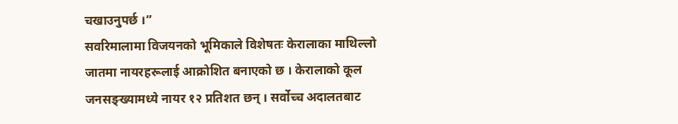चखाउनुपर्छ ।”
सवरिमालामा विजयनको भूमिकाले विशेषतः केरालाका माथिल्लो जातमा नायरहरूलाई आक्रोशित बनाएको छ । केरालाको कूल जनसङ्ख्यामध्ये नायर १२ प्रतिशत छन् । सर्वोच्च अदालतबाट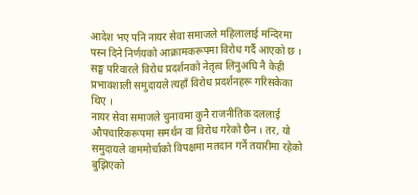आदेश भए पनि नायर सेवा समाजले महिलालाई मन्दिरमा पस्न दिने निर्णयको आक्रामकरूपमा विरोध गर्दै आएको छ । सङ्घ परिवारले विरोध प्रदर्शनको नेतृत्व लिनुअघि नै केही प्रभावशाली समुदायले त्यहाँ विरोध प्रदर्शनहरू गरिसकेका थिए ।
नायर सेवा समाजले चुनावमा कुनै राजनीतिक दललाई औपचारिकरूपमा समर्थन वा विरोध गरेको छैन । तर, यो समुदायले वाममोर्चाको विपक्षमा मतदान गर्ने तयारीमा रहेको बुझिएको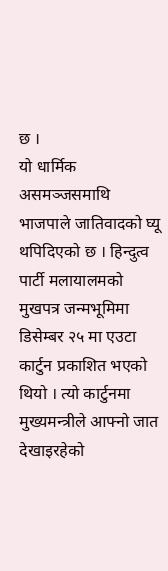छ ।
यो धार्मिक असमञ्जसमाथि भाजपाले जातिवादको घ्यू थपिदिएको छ । हिन्दुत्व पार्टी मलायालमको मुखपत्र जन्मभूमिमा डिसेम्बर २५ मा एउटा कार्टुन प्रकाशित भएको थियो । त्यो कार्टुनमा मुख्यमन्त्रीले आफ्नो जात देखाइरहेको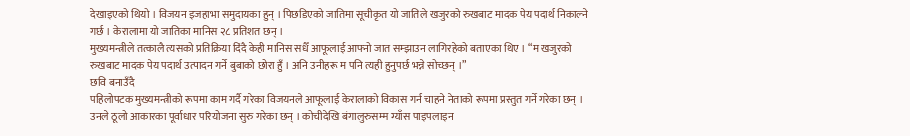देखाइएको थियो । विजयन इजहाभा समुदायका हुन् । पिछडिएको जातिमा सूचीकृत यो जातिले खजुरको रुखबाट मादक पेय पदार्थ निकाल्ने गर्छ । केरालामा यो जातिका मानिस २८ प्रतिशत छन् ।
मुख्यमन्त्रीले तत्कालै त्यसको प्रतिक्रिया दिंदै केही मानिस सधैँ आफूलाई आफ्नो जात सम्झाउन लागिरहेको बताएका थिए । “म खजुरको रुखबाट मादक पेय पदार्थ उत्पादन गर्ने बुबाको छोरा हुँ । अनि उनीहरू म पनि त्यही हुनुपर्छ भन्ने सोच्छन् ।”
छवि बनाउँदै
पहिलोपटक मुख्यमन्त्रीको रूपमा काम गर्दै गरेका विजयनले आफूलाई केरालाको विकास गर्न चाहने नेताको रूपमा प्रस्तुत गर्ने गरेका छन् । उनले ठूलो आकारका पूर्वाधार परियोजना सुरु गरेका छन् । कोचीदेखि बंगालुरुसम्म ग्याँस पाइपलाइन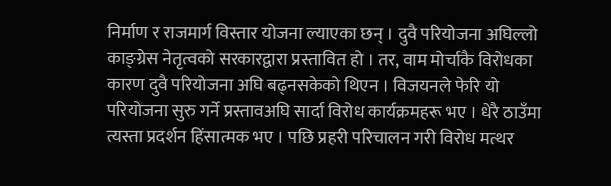निर्माण र राजमार्ग विस्तार योजना ल्याएका छन् । दुवै परियोजना अघिल्लो काङ्ग्रेस नेतृत्वको सरकारद्वारा प्रस्तावित हो । तर, वाम मोर्चाकै विरोधका कारण दुवै परियोजना अघि बढ्नसकेको थिएन । विजयनले फेरि यो परियोजना सुरु गर्ने प्रस्तावअघि सार्दा विरोध कार्यक्रमहरू भए । धेरै ठाउँमा त्यस्ता प्रदर्शन हिंसात्मक भए । पछि प्रहरी परिचालन गरी विरोध मत्थर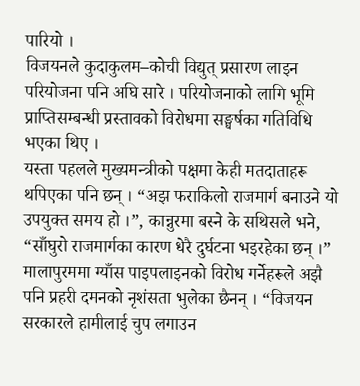पारियो ।
विजयनले कुदाकुलम–कोची विद्युत् प्रसारण लाइन परियोजना पनि अघि सारे । परियोजनाको लागि भूमि प्राप्तिसम्बन्धी प्रस्तावको विरोधमा सङ्घर्षका गतिविधि भएका थिए ।
यस्ता पहलले मुख्यमन्त्रीको पक्षमा केही मतदाताहरू थपिएका पनि छन् । “अझ फराकिलो राजमार्ग बनाउने यो उपयुक्त समय हो ।”, कान्नुरमा बस्ने के सथिसले भने, “साँघुरो राजमार्गका कारण धेरै दुर्घटना भइरहेका छन् ।”
मालापुरममा ग्याँस पाइपलाइनको विरोध गर्नेहरूले अझै पनि प्रहरी दमनको नृशंसता भुलेका छैनन् । “विजयन सरकारले हामीलाई चुप लगाउन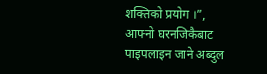शक्तिको प्रयोग ।”, आफ्नो घरनजिकैबाट पाइपलाइन जाने अब्दुल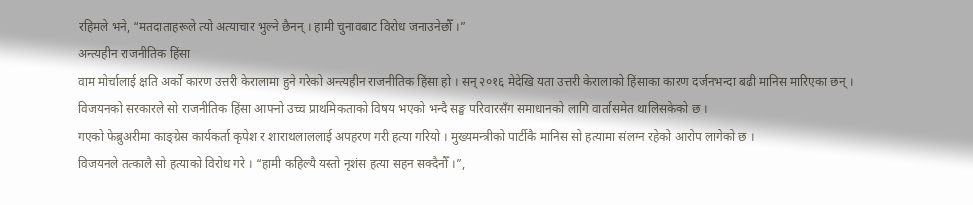रहिमले भने, “मतदाताहरूले त्यो अत्याचार भुल्ने छैनन् । हामी चुनावबाट विरोध जनाउनेछौँ ।”
अन्त्यहीन राजनीतिक हिंसा
वाम मोर्चालाई क्षति अर्को कारण उत्तरी केरालामा हुने गरेको अन्त्यहीन राजनीतिक हिंसा हो । सन् २०१६ मेदेखि यता उत्तरी केरालाको हिंसाका कारण दर्जनभन्दा बढी मानिस मारिएका छन् । विजयनको सरकारले सो राजनीतिक हिंसा आफ्नो उच्च प्राथमिकताको विषय भएको भन्दै सङ्घ परिवारसँग समाधानको लागि वार्तासमेत थालिसकेको छ ।
गएको फेब्रुअरीमा काङ्ग्रेस कार्यकर्ता कृपेश र शाराथलाललाई अपहरण गरी हत्या गरियो । मुख्यमन्त्रीको पार्टीकै मानिस सो हत्यामा संलग्न रहेको आरोप लागेको छ ।
विजयनले तत्कालै सो हत्याको विरोध गरे । “हामी कहिल्यै यस्तो नृशंस हत्या सहन सक्दैनौँ ।”,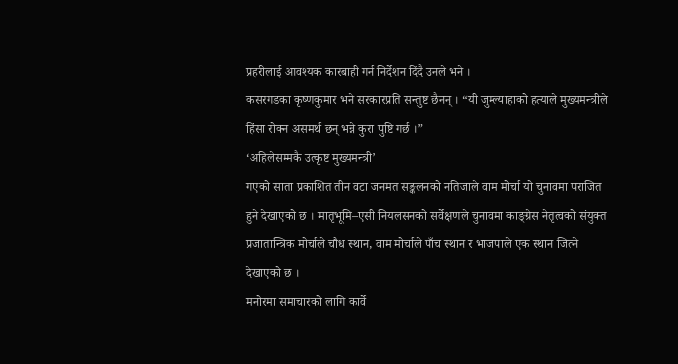प्रहरीलाई आवश्यक कारबाही गर्न निर्देशन दिंदै उनले भने ।
कसरगडका कृष्णकुमार भने सरकारप्रति सन्तुष्ट छैनन् । “यी जुम्ल्याहाको हत्याले मुख्यमन्त्रीले हिंसा रोक्न असमर्थ छन् भन्ने कुरा पुष्टि गर्छ ।”
‘अहिलेसम्मकै उत्कृष्ट मुख्यमन्त्री’
गएको साता प्रकाशित तीन वटा जनमत सङ्कलनको नतिजाले वाम मोर्चा यो चुनावमा पराजित हुने देखाएको छ । मातृभूमि–एसी नियलसनको सर्वेक्षणले चुनावमा काङ्ग्रेस नेतृत्वको संयुक्त प्रजातान्त्रिक मोर्चाले चौध स्थान, वाम मोर्चाले पाँच स्थान र भाजपाले एक स्थान जित्ने देखाएको छ ।
मनोरमा समाचारको लागि कार्वे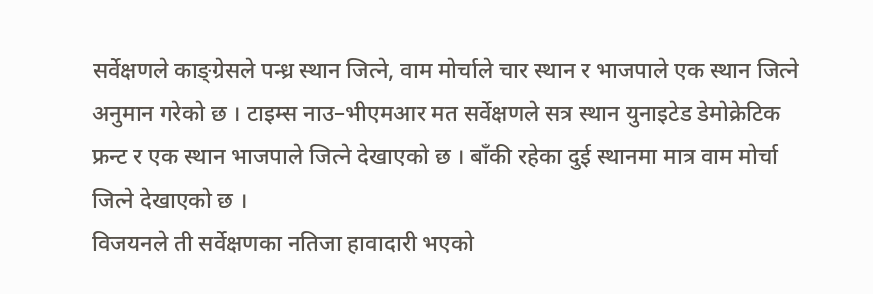सर्वेक्षणले काङ्ग्रेसले पन्ध्र स्थान जित्ने, वाम मोर्चाले चार स्थान र भाजपाले एक स्थान जित्ने अनुमान गरेको छ । टाइम्स नाउ–भीएमआर मत सर्वेक्षणले सत्र स्थान युनाइटेड डेमोक्रेटिक फ्रन्ट र एक स्थान भाजपाले जित्ने देखाएको छ । बाँकी रहेका दुई स्थानमा मात्र वाम मोर्चा जित्ने देखाएको छ ।
विजयनले ती सर्वेक्षणका नतिजा हावादारी भएको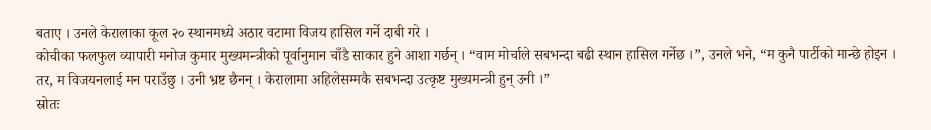बताए । उनले केरालाका कूल २० स्थानमध्ये अठार वटामा विजय हासिल गर्ने दाबी गरे ।
कोचीका फलफुल व्यापारी मनोज कुमार मुख्यमन्त्रीको पूर्वानुमान चाँडै साकार हुने आशा गर्छन् । “वाम मोर्चाले सबभन्दा बढी स्थान हासिल गर्नेछ ।”, उनले भने, “म कुनै पार्टीको मान्छे होइन । तर, म विजयनलाई मन पराउँछु । उनी भ्रष्ट छैनन् । केरालामा अहिलेसम्मकै सबभन्दा उत्कृष्ट मुख्यमन्त्री हुन् उनी ।”
स्रोतः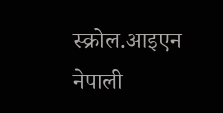स्क्रोल.आइएन
नेपाली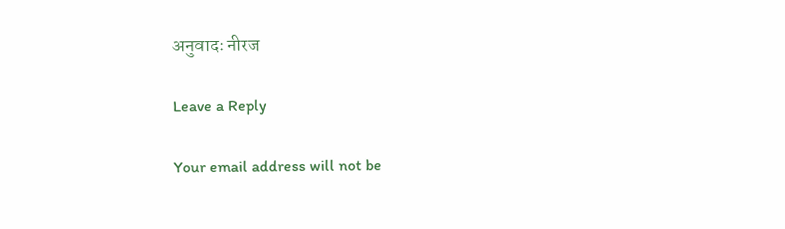अनुवादः नीरज

Leave a Reply

Your email address will not be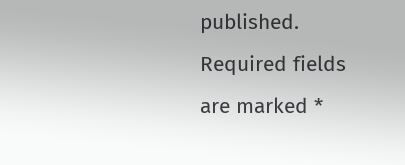published. Required fields are marked *